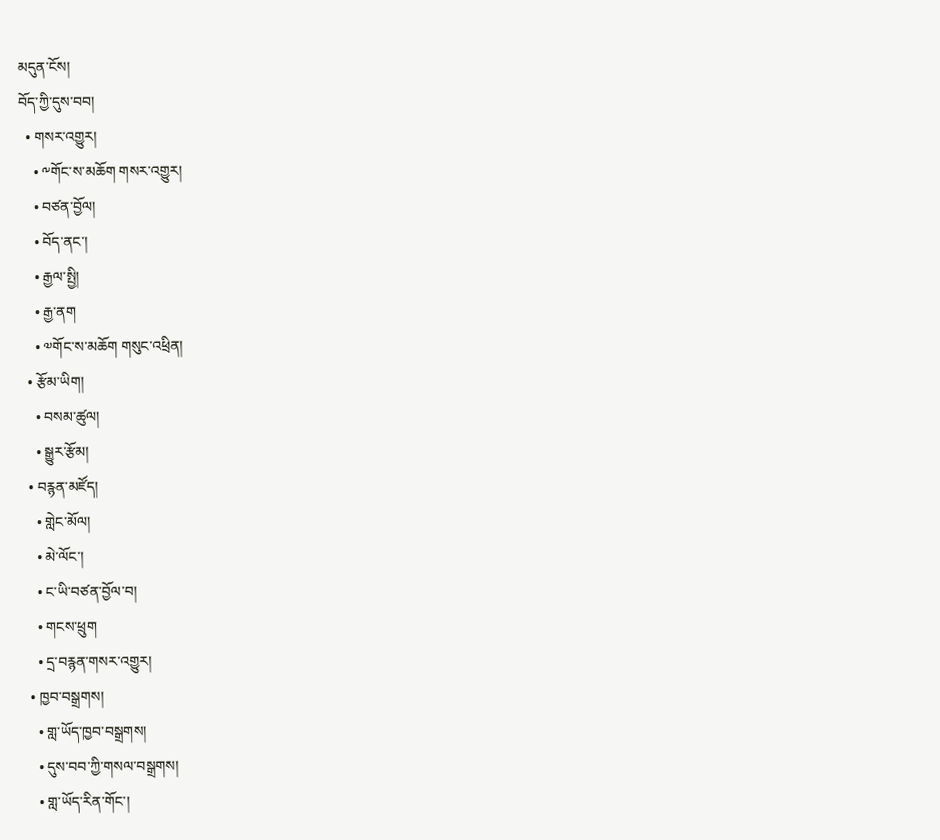མདུན་ངོས།
བོད་ཀྱི་དུས་བབ།
  • གསར་འགྱུར།
    • ༸གོང་ས་མཆོག གསར་འགྱུར།
    • བཙན་བྱོལ།
    • བོད་ནང་།
    • རྒྱལ་སྤྱི།
    • རྒྱ་ནག
    • ༧གོང་ས་མཆོག གསུང་འཕྲིན།
  • རྩོམ་ཡིག།
    • བསམ་ཚུལ།
    • སྒྱུར་རྩོམ།
  • བརྙན་མཛོད།
    • གླེང་མོལ།
    • མེ་ལོང་།
    • ང་ཡི་བཙན་བྱོལ་བ།
    • གངས་ཕྲུག
    • དྲ་བརྙན་གསར་འགྱུར།
  • ཁྱབ་བསྒྲགས།
    • གླ་ཡོད་ཁྱབ་བསྒྲགས།
    • དུས་བབ་ཀྱི་གསལ་བསྒྲགས།
    • གླ་ཡོད་རིན་གོང་།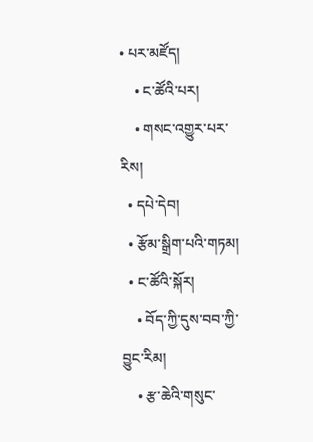• པར་མཛོད།
    • ང་ཚོའི་པར།
    • གསང་འགྱུར་པར་རིས།
  • དཔེ་དེབ།
  • རྩོམ་སྒྲིག་པའི་གཏམ།
  • ང་ཚོའི་སྐོར།
    • བོད་ཀྱི་དུས་བབ་ཀྱི་བྱུང་རིམ།
    • རྩ་ཆེའི་གསུང་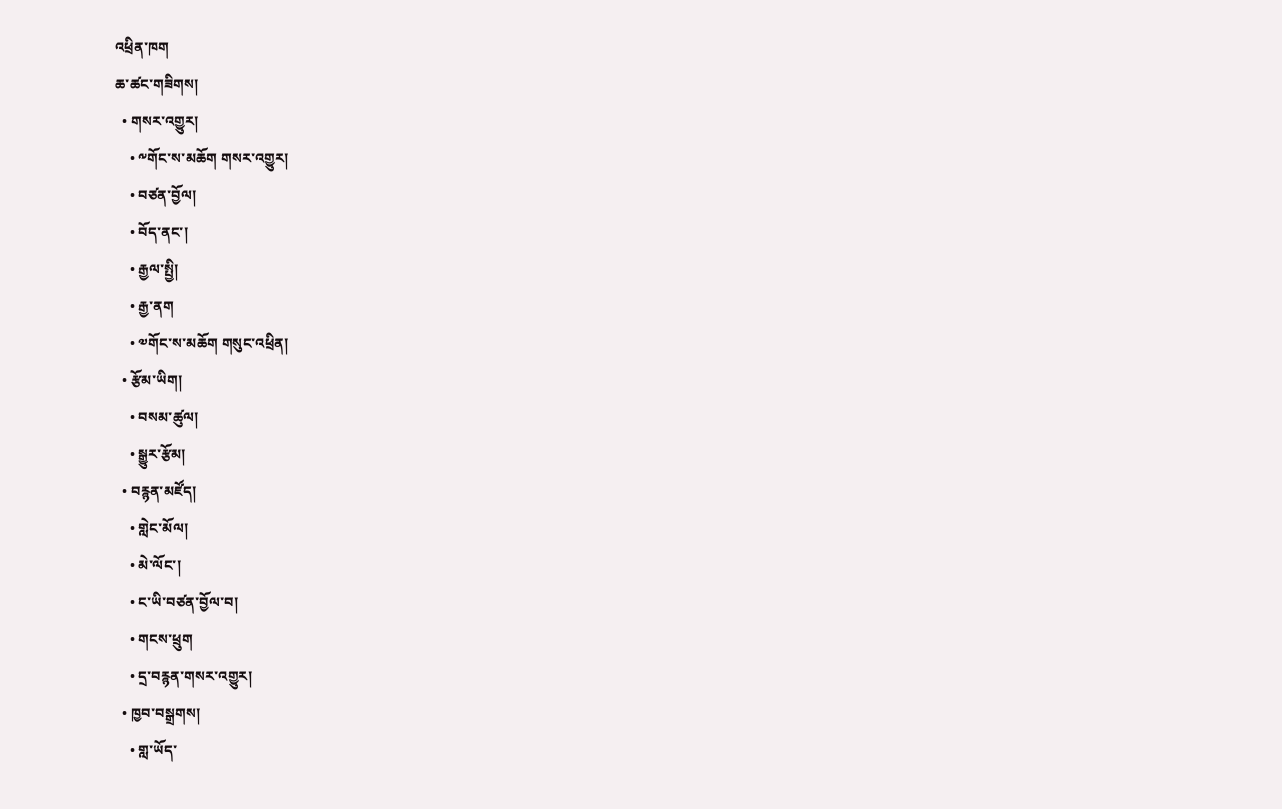འཕྲིན་ཁག
ཆ་ཚང་གཟིགས།
  • གསར་འགྱུར།
    • ༸གོང་ས་མཆོག གསར་འགྱུར།
    • བཙན་བྱོལ།
    • བོད་ནང་།
    • རྒྱལ་སྤྱི།
    • རྒྱ་ནག
    • ༧གོང་ས་མཆོག གསུང་འཕྲིན།
  • རྩོམ་ཡིག།
    • བསམ་ཚུལ།
    • སྒྱུར་རྩོམ།
  • བརྙན་མཛོད།
    • གླེང་མོལ།
    • མེ་ལོང་།
    • ང་ཡི་བཙན་བྱོལ་བ།
    • གངས་ཕྲུག
    • དྲ་བརྙན་གསར་འགྱུར།
  • ཁྱབ་བསྒྲགས།
    • གླ་ཡོད་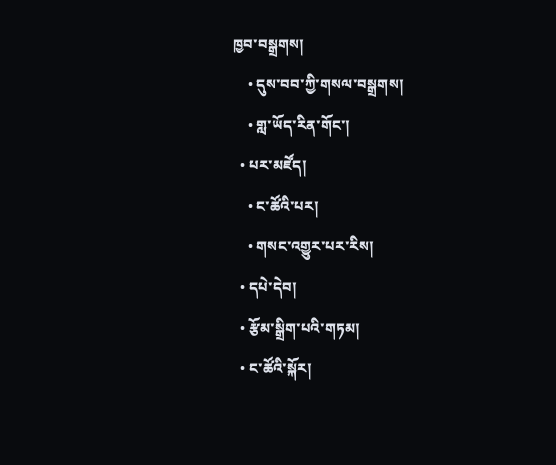ཁྱབ་བསྒྲགས།
    • དུས་བབ་ཀྱི་གསལ་བསྒྲགས།
    • གླ་ཡོད་རིན་གོང་།
  • པར་མཛོད།
    • ང་ཚོའི་པར།
    • གསང་འགྱུར་པར་རིས།
  • དཔེ་དེབ།
  • རྩོམ་སྒྲིག་པའི་གཏམ།
  • ང་ཚོའི་སྐོར།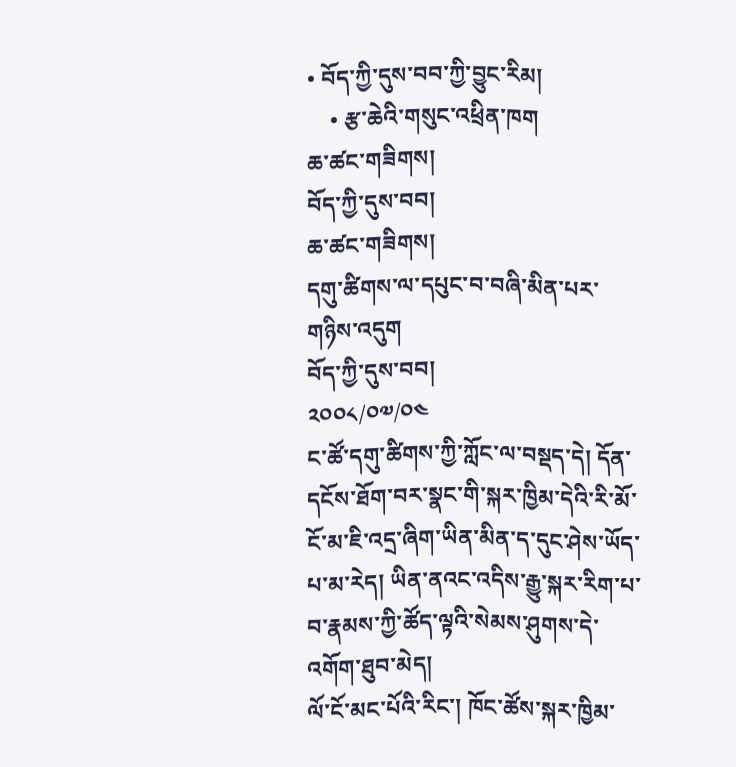• བོད་ཀྱི་དུས་བབ་ཀྱི་བྱུང་རིམ།
    • རྩ་ཆེའི་གསུང་འཕྲིན་ཁག
ཆ་ཚང་གཟིགས།
བོད་ཀྱི་དུས་བབ།
ཆ་ཚང་གཟིགས།
དགུ་ཚིགས་ལ་དཔུང་བ་བཞི་མིན་པར་གཉིས་འདུག
བོད་ཀྱི་དུས་བབ།
༢༠༠༨/༠༧/༠༤
ང་ཚོ་དགུ་ཚིགས་ཀྱི་ཀློང་ལ་བསྡད་དེ། དོན་དངོས་ཐོག་བར་སྣང་གི་སྐར་ཁྱིམ་དེའི་རི་མོ་ངོ་མ་ཇི་འདྲ་ཞིག་ཡིན་མིན་ད་དུང་ཤེས་ཡོད་པ་མ་རེད། ཡིན་ནའང་འདིས་རྒྱུ་སྐར་རིག་པ་བ་རྣམས་ཀྱི་ཚོད་ལྟའི་སེམས་ཤུགས་དེ་འགོག་ཐུབ་མེད།
ལོ་ངོ་མང་པོའི་རིང་། ཁོང་ཚོས་སྐར་ཁྱིམ་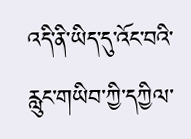འདི་ནི་ཡིད་དུ་འོང་བའི་རླུང་གཡིབ་ཀྱི་དཀྱིལ་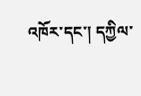འཁོར་དང་། དཀྱིལ་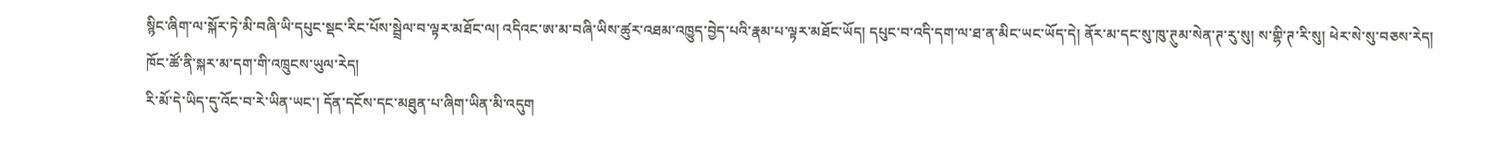སྙིང་ཞིག་ལ་སྐོར་ཏེ་མི་བཞི་ཡི་དཔུང་སྡང་རིང་པོས་སྦྲེལ་བ་ལྟར་མཐོང་ལ། འདིའང་ཨ་མ་བཞི་ཡིས་ཚུར་འཐམ་འཁྱུད་བྱེད་པའི་རྣམ་པ་ལྟར་མཐོང་ཡོད། དཔུང་བ་འདི་དག་ལ་ཐ་ན་མིང་ཡང་ཡོད་དེ། ནོར་མ་དང་སུ་ཁུ་ཊུམ་སེན་ཊ་རུ་སུ། ས་གྷི་ཊ་རི་སུ། ཕེར་སེ་སུ་བཅས་རེད།
ཁོང་ཚོ་ནི་སྐར་མ་དག་གི་འཁྲུངས་ཡུལ་རེད།
རི་མོ་དེ་ཡིད་དུ་འོང་བ་རེ་ཡིན་ཡང་། དོན་དངོས་དང་མཐུན་པ་ཞིག་ཡིན་མི་འདུག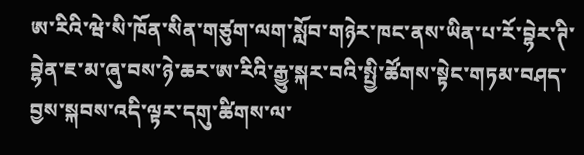ཨ་རིའི་ཝེ་སི་ཁོན་སིན་གཙུག་ལག་སློབ་གཉེར་ཁང་ནས་ཡིན་པ་རོ་བྷེར་ཊི་བྷེན་ཇ་མ་ཞུ་བས་ཉེ་ཆར་ཨ་རིའི་རྒྱུ་སྐར་བའི་སྤྱི་ཚོགས་སྟེང་གཏམ་བཤད་བྱས་སྐབས་འདི་ལྟར་དགུ་ཚིགས་ལ་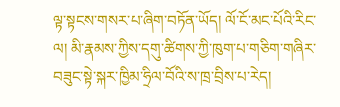ལྟ་སྟངས་གསར་པ་ཞིག་བཏོན་ཡོད། ལོ་ངོ་མང་པོའི་རིང་ལ། མི་རྣམས་ཀྱིས་དགུ་ཚིགས་ཀྱི་ཁུག་པ་གཅིག་གཞིར་བཟུང་སྟེ་སྐར་ཁྱིམ་ཧྲིལ་བོའི་ས་ཁྲ་བྲིས་པ་རེད།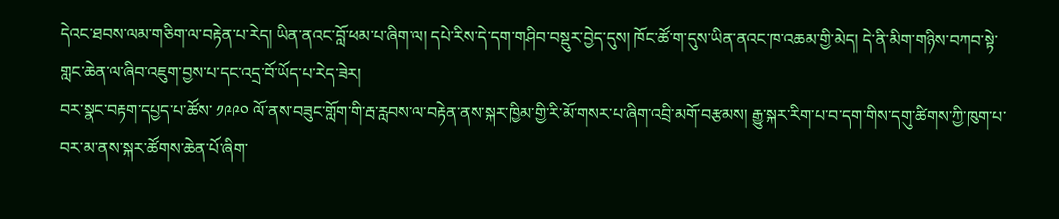དེའང་ཐབས་ལམ་གཅིག་ལ་བརྟེན་པ་རེད། ཡིན་ནའང་བློ་ཕམ་པ་ཞིག་ལ། དཔེ་རིས་དེ་དག་གཤིབ་བསྡུར་བྱེད་དུས། ཁོང་ཚོ་ག་དུས་ཡིན་ནའང་ཁ་འཆམ་གྱི་མེད། དེ་ནི་མིག་གཉིས་བཀབ་སྟེ་གླང་ཆེན་ལ་ཞིབ་འཇུག་བྱས་པ་དང་འདྲ་བོ་ཡོད་པ་རེད་ཟེར།
བར་སྣང་བརྟག་དཔྱད་པ་ཚོས་ ༡༩༩༠ ལོ་ནས་བཟུང་གློག་གི་རྦ་རླབས་ལ་བརྟེན་ནས་སྐར་ཁྱིམ་གྱི་རི་མོ་གསར་པ་ཞིག་འབྲི་མགོ་བརྩམས། རྒྱུ་སྐར་རིག་པ་བ་དག་གིས་དགུ་ཚིགས་ཀྱི་ཁུག་པ་བར་མ་ནས་སྐར་ཚོགས་ཆེན་པོ་ཞིག་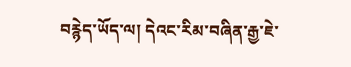བརྙེད་ཡོད་ལ། དེའང་རིམ་བཞིན་རྒྱ་ཇེ་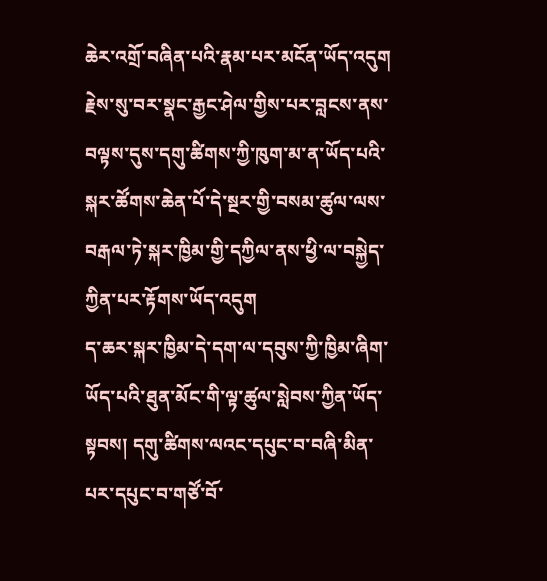ཆེར་འགྲོ་བཞིན་པའི་རྣམ་པར་མངོན་ཡོད་འདུག རྗེས་སུ་བར་སྣང་རྒྱང་ཤེལ་གྱིས་པར་བླངས་ནས་བལྟས་དུས་དགུ་ཚིགས་ཀྱི་ཁུག་མ་ན་ཡོད་པའི་སྐར་ཚོགས་ཆེན་པོ་དེ་སྔར་གྱི་བསམ་ཚུལ་ལས་བརྒལ་ཏེ་སྐར་ཁྱིམ་གྱི་དཀྱིལ་ནས་ཕྱི་ལ་བསྐྱེད་ཀྱིན་པར་རྟོགས་ཡོད་འདུག
ད་ཆར་སྐར་ཁྱིམ་དེ་དག་ལ་དབུས་ཀྱི་ཁྱིམ་ཞིག་ཡོད་པའི་ཐུན་མོང་གི་ལྟ་ཚུལ་སླེབས་ཀྱིན་ཡོད་སྟབས། དགུ་ཚིགས་ལའང་དཔུང་བ་བཞི་མིན་པར་དཔུང་བ་གཙོ་བོ་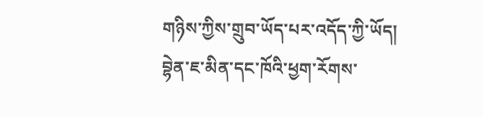གཉིས་ཀྱིས་གྲུབ་ཡོད་པར་འདོད་ཀྱི་ཡོད། བྷེན་ཇ་མིན་དང་ཁོའི་ཕྱག་རོགས་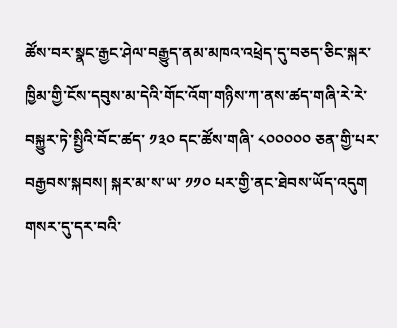ཚོས་བར་སྣང་རྒྱང་ཤེལ་བརྒྱུད་ནམ་མཁའ་འཕྲེད་དུ་བཅད་ཅིང་སྐར་ཁྱིམ་གྱི་ངོས་དབུས་མ་དེའི་གོང་འོག་གཉིས་ཀ་ནས་ཚད་གཞི་རེ་རེ་བསྐྱུར་ཏེ་སྤྱིའི་བོང་ཚད་ ༡༣༠ དང་ཚོས་གཞི་ ༨༠༠༠༠༠ ཅན་གྱི་པར་བརྒྱབས་སྐབས། སྐར་མ་ས་ཡ་ ༡༡༠ པར་གྱི་ནང་ཐེབས་ཡོད་འདུག
གསར་དུ་དར་བའི་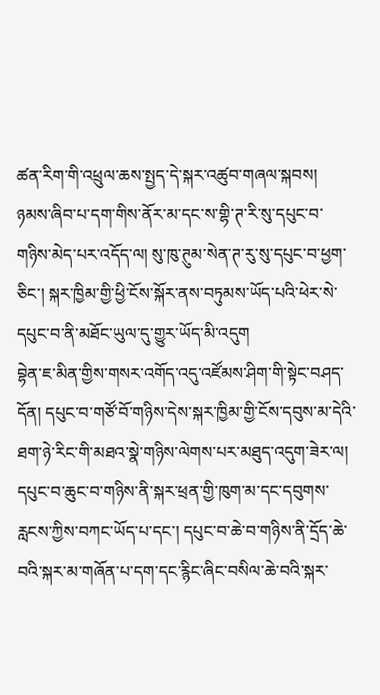ཚན་རིག་གི་འཕྲུལ་ཆས་སྤྱད་དེ་སྐར་འཚུབ་གཞལ་སྐབས། ཉམས་ཞིབ་པ་དག་གིས་ནོར་མ་དང་ས་གྷི་ཊ་རི་སུ་དཔུང་བ་གཉིས་མེད་པར་འདོད་ལ། སུ་ཁུ་ཊུམ་སེན་ཊ་རུ་སུ་དཔུང་བ་ཕྱག་ཅིང་། སྐར་ཁྱིམ་གྱི་ཕྱི་ངོས་སྐོར་ནས་བཏུམས་ཡོད་པའི་ཕེར་སེ་དཔུང་བ་ནི་མཐོང་ཡུལ་དུ་གྱུར་ཡོད་མི་འདུག
བྷེན་ཇ་མིན་གྱིས་གསར་འགོད་འདུ་འཛོམས་ཤིག་གི་སྟེང་བཤད་དོན། དཔུང་བ་གཙོ་བོ་གཉིས་དེས་སྐར་ཁྱིམ་གྱི་ངོས་དབུས་མ་དེའི་ཐག་ཉེ་རིང་གི་མཐའ་སྣེ་གཉིས་ལེགས་པར་མཐུད་འདུག་ཟེར་ལ། དཔུང་བ་ཆུང་བ་གཉིས་ནི་སྐར་ཕྲན་གྱི་ཁུག་མ་དང་དབུགས་རླངས་ཀྱིས་བཀང་ཡོད་པ་དང་། དཔུང་བ་ཆེ་བ་གཉིས་ནི་དྲོད་ཆེ་བའི་སྐར་མ་གཞོན་པ་དག་དང་རྙིང་ཞིང་བསིལ་ཆེ་བའི་སྐར་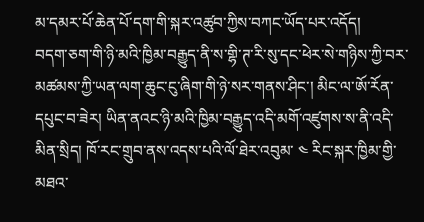མ་དམར་པོ་ཆེན་པོ་དག་གི་སྐར་འཚུབ་ཀྱིས་བཀང་ཡོད་པར་འདོད།
བདག་ཅག་གི་ཉི་མའི་ཁྱིམ་བརྒྱུད་ནི་ས་གྷི་ཊ་རི་སུ་དང་ཕེར་སེ་གཉིས་ཀྱི་བར་མཚམས་ཀྱི་ཡན་ལག་ཆུང་ངུ་ཞིག་གི་ཉེ་སར་གནས་ཤིང་། མིང་ལ་ཨོ་རོན་དཔུང་བ་ཟེར། ཡིན་ནའང་ཉི་མའི་ཁྱིམ་བརྒྱུད་འདི་མགོ་འཛུགས་ས་ནི་འདི་མིན་སྲིད། ཁོ་རང་གྲུབ་ནས་འདས་པའི་ལོ་ཐེར་འབུམ་ ༤ རིང་སྐར་ཁྱིམ་གྱི་མཐའ་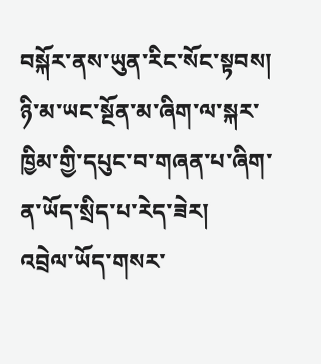བསྐོར་ནས་ཡུན་རིང་སོང་སྟབས། ཉི་མ་ཡང་སྔོན་མ་ཞིག་ལ་སྐར་ཁྱིམ་གྱི་དཔུང་བ་གཞན་པ་ཞིག་ན་ཡོད་སྲིད་པ་རེད་ཟེར།
འབྲེལ་ཡོད་གསར་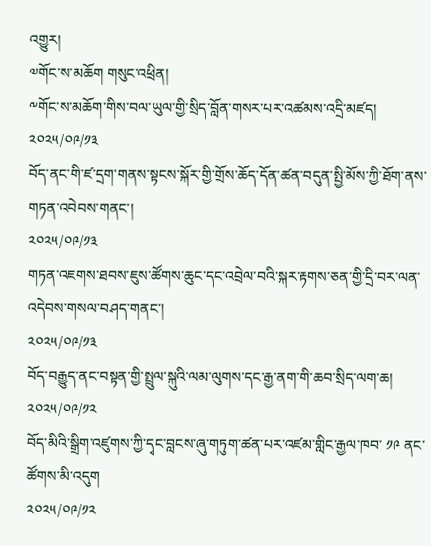འགྱུར།
༧གོང་ས་མཆོག གསུང་འཕྲིན།
༸གོང་ས་མཆོག་གིས་བལ་ཡུལ་གྱི་སྲིད་བློན་གསར་པར་འཚམས་འདྲི་མཛད།
༢༠༢༥/༠༩/༡༣
བོད་ནང་གི་ཛ་དྲག་གནས་སྟངས་སྐོར་གྱི་གྲོས་ཆོད་དོན་ཚན་བདུན་སྤྱི་མོས་ཀྱི་ཐོག་ནས་གཏན་འབེབས་གནང་།
༢༠༢༥/༠༩/༡༣
གཏན་འཇགས་ཐབས་ཇུས་ཚོགས་ཆུང་དང་འབྲེལ་བའི་སྐར་རྟགས་ཅན་གྱི་དྲི་བར་ལན་འདེབས་གསལ་བཤད་གནང་།
༢༠༢༥/༠༩/༡༣
བོད་བརྒྱུད་ནང་བསྟན་གྱི་སྤྲུལ་སྐུའི་ལམ་ལུགས་དང་རྒྱ་ནག་གི་ཆབ་སྲིད་ལག་ཆ།
༢༠༢༥/༠༩/༡༢
བོད་མིའི་སྒྲིག་འཛུགས་ཀྱི་དྭང་བླངས་ཞུ་གཏུག་ཚན་པར་འཛམ་གླིང་རྒྱལ་ཁབ་ ༡༩ ནང་ཚོགས་མི་འདུག
༢༠༢༥/༠༩/༡༢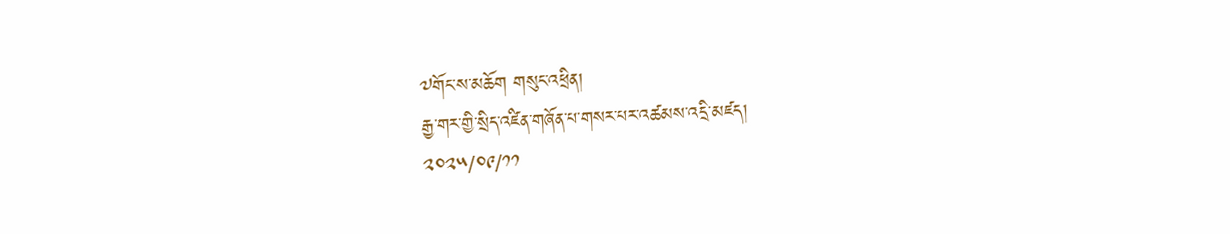༧གོང་ས་མཆོག གསུང་འཕྲིན།
རྒྱ་གར་གྱི་སྲིད་འཛིན་གཞོན་པ་གསར་པར་འཚམས་འདྲི་མཛད།
༢༠༢༥/༠༩/༡༡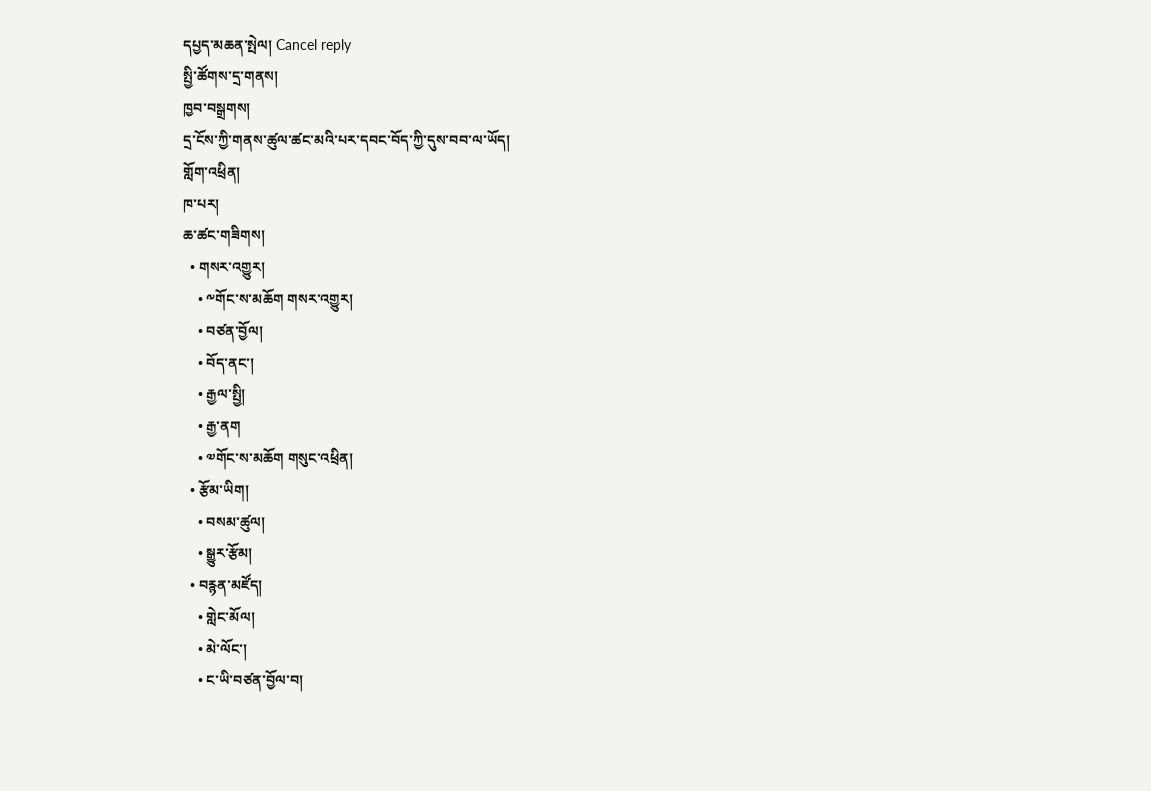དཔྱད་མཆན་སྤེལ། Cancel reply
སྤྱི་ཚོགས་དྲ་གནས།
ཁྱབ་བསྒྲགས།
དྲ་ངོས་ཀྱི་གནས་ཚུལ་ཚང་མའི་པར་དབང་བོད་ཀྱི་དུས་བབ་ལ་ཡོད།
གློག་འཕྲིན།
ཁ་པར།
ཆ་ཚང་གཟིགས།
  • གསར་འགྱུར།
    • ༸གོང་ས་མཆོག གསར་འགྱུར།
    • བཙན་བྱོལ།
    • བོད་ནང་།
    • རྒྱལ་སྤྱི།
    • རྒྱ་ནག
    • ༧གོང་ས་མཆོག གསུང་འཕྲིན།
  • རྩོམ་ཡིག།
    • བསམ་ཚུལ།
    • སྒྱུར་རྩོམ།
  • བརྙན་མཛོད།
    • གླེང་མོལ།
    • མེ་ལོང་།
    • ང་ཡི་བཙན་བྱོལ་བ།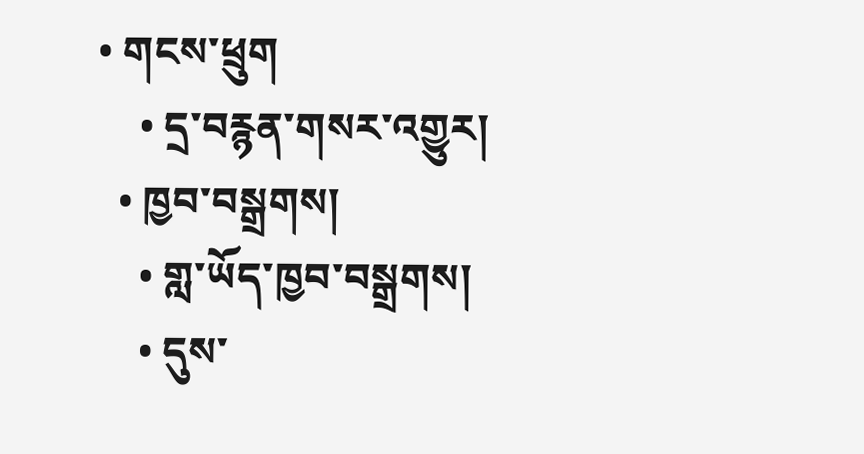• གངས་ཕྲུག
    • དྲ་བརྙན་གསར་འགྱུར།
  • ཁྱབ་བསྒྲགས།
    • གླ་ཡོད་ཁྱབ་བསྒྲགས།
    • དུས་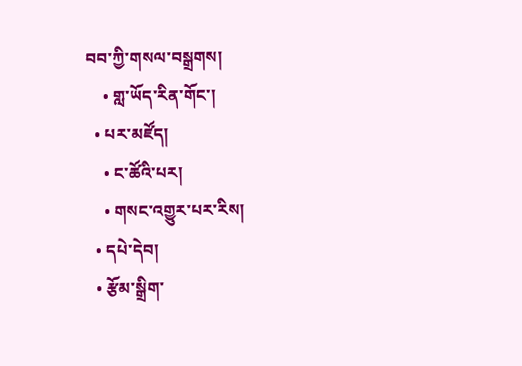བབ་ཀྱི་གསལ་བསྒྲགས།
    • གླ་ཡོད་རིན་གོང་།
  • པར་མཛོད།
    • ང་ཚོའི་པར།
    • གསང་འགྱུར་པར་རིས།
  • དཔེ་དེབ།
  • རྩོམ་སྒྲིག་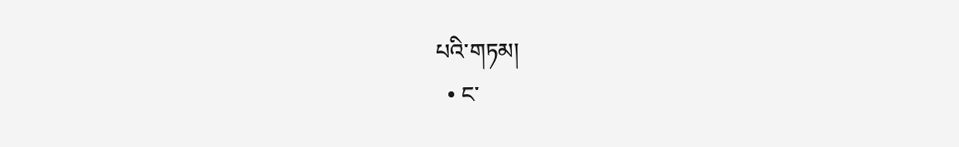པའི་གཏམ།
  • ང་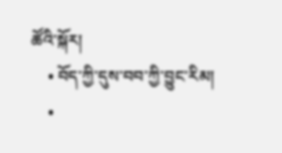ཚོའི་སྐོར།
    • བོད་ཀྱི་དུས་བབ་ཀྱི་བྱུང་རིམ།
    •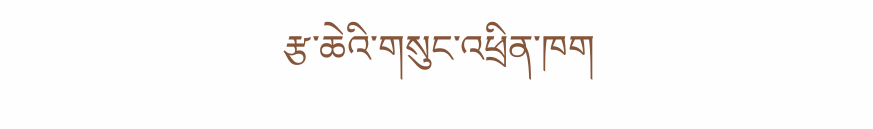རྩ་ཆེའི་གསུང་འཕྲིན་ཁག